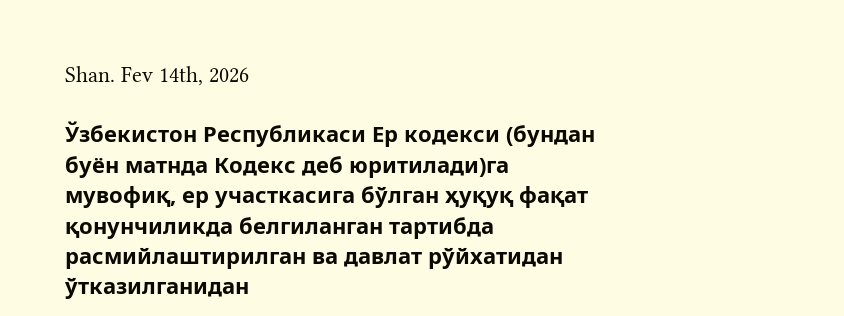Shan. Fev 14th, 2026

Ўзбекистон Республикаси Ер кодекси (бундан буён матнда Кодекс деб юритилади)га мувофиқ, ер участкасига бўлган ҳуқуқ фақат қонунчиликда белгиланган тартибда расмийлаштирилган ва давлат рўйхатидан ўтказилганидан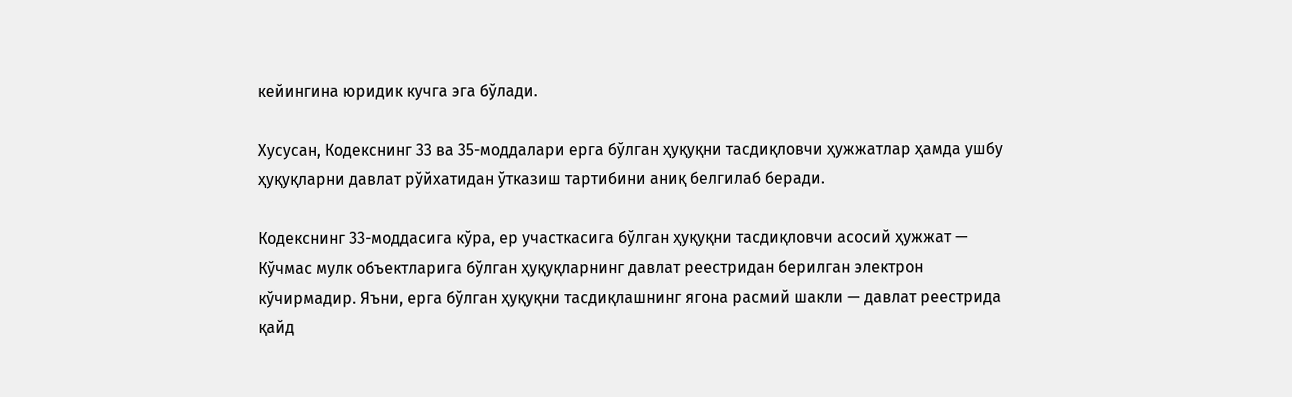кейингина юридик кучга эга бўлади.

Хусусан, Кодекснинг 33 ва 35-моддалари ерга бўлган ҳуқуқни тасдиқловчи ҳужжатлар ҳамда ушбу ҳуқуқларни давлат рўйхатидан ўтказиш тартибини аниқ белгилаб беради.

Кодекснинг 33-моддасига кўра, ер участкасига бўлган ҳуқуқни тасдиқловчи асосий ҳужжат — Кўчмас мулк объектларига бўлган ҳуқуқларнинг давлат реестридан берилган электрон кўчирмадир. Яъни, ерга бўлган ҳуқуқни тасдиқлашнинг ягона расмий шакли — давлат реестрида қайд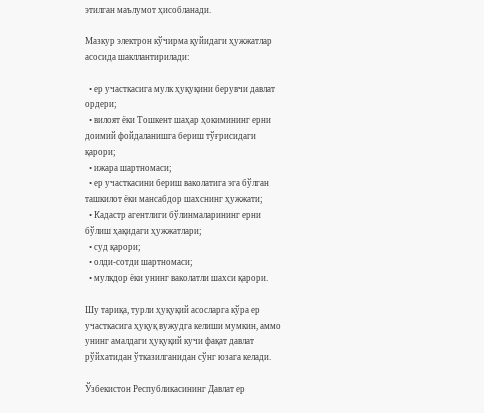этилган маълумот ҳисобланади.

Мазкур электрон кўчирма қуйидаги ҳужжатлар асосида шакллантирилади:

  • ер участкасига мулк ҳуқуқини берувчи давлат ордери;
  • вилоят ёки Тошкент шаҳар ҳокимининг ерни доимий фойдаланишга бериш тўғрисидаги қарори;
  • ижара шартномаси;
  • ер участкасини бериш ваколатига эга бўлган ташкилот ёки мансабдор шахснинг ҳужжати;
  • Кадастр агентлиги бўлинмаларининг ерни бўлиш ҳақидаги ҳужжатлари;
  • суд қарори;
  • олди-сотди шартномаси;
  • мулкдор ёки унинг ваколатли шахси қарори.

Шу тариқа, турли ҳуқуқий асосларга кўра ер участкасига ҳуқуқ вужудга келиши мумкин, аммо унинг амалдаги ҳуқуқий кучи фақат давлат рўйхатидан ўтказилганидан сўнг юзага келади.

Ўзбекистон Республикасининг Давлат ер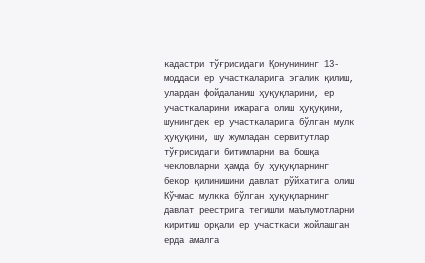кадастри тўғрисидаги Қонунининг 13-моддаси ер участкаларига эгалик қилиш, улардан фойдаланиш ҳуқуқларини, ер участкаларини ижарага олиш ҳуқуқини, шунингдек ер участкаларига бўлган мулк ҳуқуқини, шу жумладан сервитутлар тўғрисидаги битимларни ва бошқа чекловларни ҳамда бу ҳуқуқларнинг бекор қилинишини давлат рўйхатига олиш Кўчмас мулкка бўлган ҳуқуқларнинг давлат реестрига тегишли маълумотларни киритиш орқали ер участкаси жойлашган ерда амалга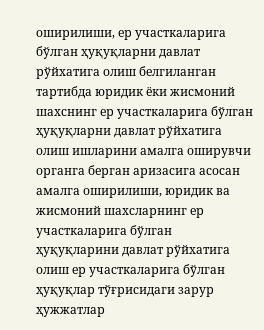оширилиши, ер участкаларига бўлган ҳуқуқларни давлат рўйхатига олиш белгиланган тартибда юридик ёки жисмоний шахснинг ер участкаларига бўлган ҳуқуқларни давлат рўйхатига олиш ишларини амалга оширувчи органга берган аризасига асосан амалга оширилиши, юридик ва жисмоний шахсларнинг ер участкаларига бўлган ҳуқуқларини давлат рўйхатига олиш ер участкаларига бўлган ҳуқуқлар тўғрисидаги зарур ҳужжатлар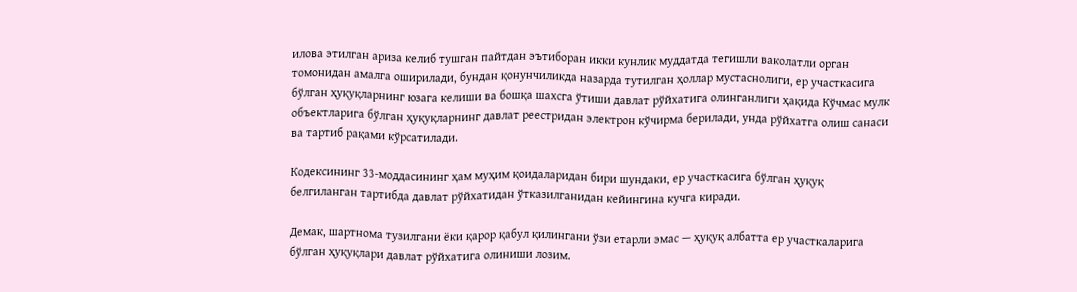илова этилган ариза келиб тушган пайтдан эътиборан икки кунлик муддатда тегишли ваколатли орган томонидан амалга оширилади, бундан қонунчиликда назарда тутилган ҳоллар мустаснолиги, ер участкасига бўлган ҳуқуқларнинг юзага келиши ва бошқа шахсга ўтиши давлат рўйхатига олинганлиги ҳақида Кўчмас мулк объектларига бўлган ҳуқуқларнинг давлат реестридан электрон кўчирма берилади, унда рўйхатга олиш санаси ва тартиб рақами кўрсатилади.

Кодексининг 33-моддасининг ҳам муҳим қоидаларидан бири шундаки, ер участкасига бўлган ҳуқуқ белгиланган тартибда давлат рўйхатидан ўтказилганидан кейингина кучга киради.

Демак, шартнома тузилгани ёки қарор қабул қилингани ўзи етарли эмас — ҳуқуқ албатта ер участкаларига бўлган ҳуқуқлари давлат рўйхатига олиниши лозим.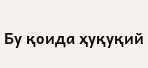Бу қоида ҳуқуқий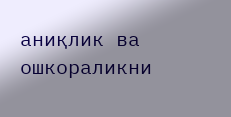аниқлик ва ошкораликни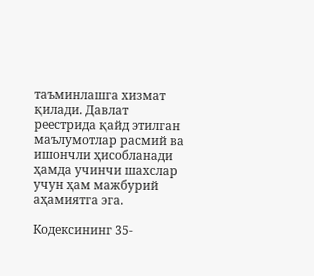таъминлашга хизмат қилади. Давлат реестрида қайд этилган маълумотлар расмий ва ишончли ҳисобланади ҳамда учинчи шахслар учун ҳам мажбурий аҳамиятга эга.

Кодексининг 35-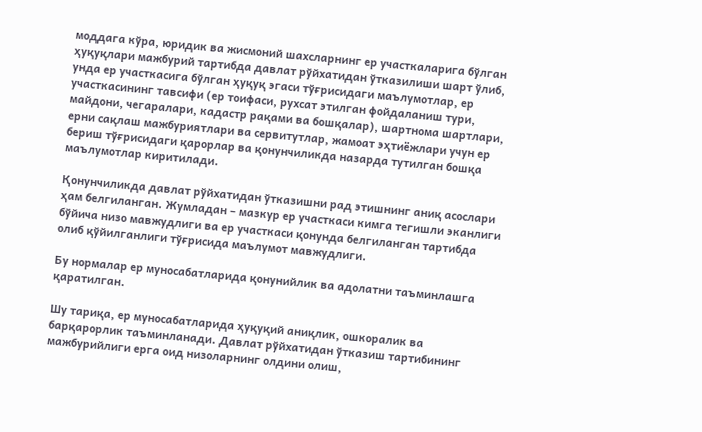моддага кўра, юридик ва жисмоний шахсларнинг ер участкаларига бўлган ҳуқуқлари мажбурий тартибда давлат рўйхатидан ўтказилиши шарт ўлиб, унда ер участкасига бўлган ҳуқуқ эгаси тўғрисидаги маълумотлар, ер участкасининг тавсифи (ер тоифаси, рухсат этилган фойдаланиш тури, майдони, чегаралари, кадастр рақами ва бошқалар), шартнома шартлари, ерни сақлаш мажбуриятлари ва сервитутлар, жамоат эҳтиёжлари учун ер бериш тўғрисидаги қарорлар ва қонунчиликда назарда тутилган бошқа маълумотлар киритилади.

Қонунчиликда давлат рўйхатидан ўтказишни рад этишнинг аниқ асослари ҳам белгиланган. Жумладан – мазкур ер участкаси кимга тегишли эканлиги бўйича низо мавжудлиги ва ер участкаси қонунда белгиланган тартибда олиб қўйилганлиги тўғрисида маълумот мавжудлиги.

Бу нормалар ер муносабатларида қонунийлик ва адолатни таъминлашга қаратилган.

Шу тариқа, ер муносабатларида ҳуқуқий аниқлик, ошкоралик ва барқарорлик таъминланади. Давлат рўйхатидан ўтказиш тартибининг мажбурийлиги ерга оид низоларнинг олдини олиш,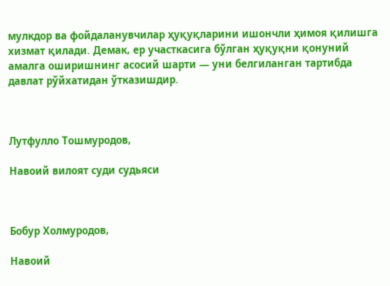мулкдор ва фойдаланувчилар ҳуқуқларини ишончли ҳимоя қилишга хизмат қилади. Демак, ер участкасига бўлган ҳуқуқни қонуний амалга оширишнинг асосий шарти — уни белгиланган тартибда давлат рўйхатидан ўтказишдир.



Лутфулло Тошмуродов,

Навоий вилоят суди судьяси



Бобур Холмуродов,

Навоий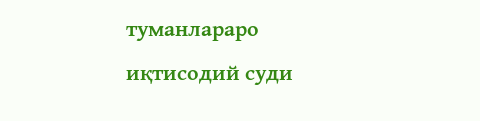туманлараро иқтисодий суди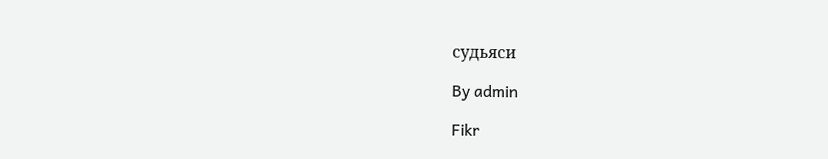судьяси

By admin

Fikr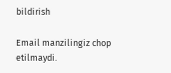bildirish

Email manzilingiz chop etilmaydi.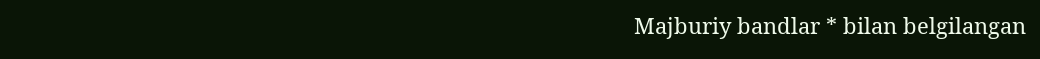Majburiy bandlar * bilan belgilangan